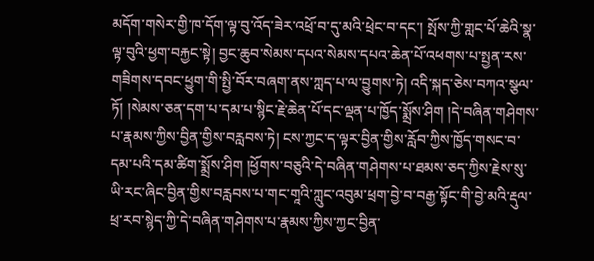མདོག་གསེར་གྱི་ཁ་དོག་ལྟ་བུ་འོད་ཟེར་འཕྲོ་བ་དུ་མའི་ཕྲེང་བ་དང་། སྤོས་ཀྱི་གླང་པོ་ཆེའི་སྣ་ལྟ་བུའི་ཕྱག་བརྐྱང་སྟེ། བྱང་ཆུབ་སེམས་དཔའ་སེམས་དཔའ་ཆེན་པོ་འཕགས་པ་སྤྱན་རས་གཟིགས་དབང་ཕྱུག་གི་སྤྱི་བོར་བཞག་ནས་ཀླད་པ་ལ་བྱུགས་ཏེ། འདི་སྐད་ཅེས་བཀའ་སྩལ་ཏོ། །སེམས་ཅན་དག་པ་དམ་པ་སྙིང་རྗེ་ཆེན་པོ་དང་ལྡན་པ་ཁྱོད་སྨྲོས་ཤིག །དེ་བཞིན་གཤེགས་པ་རྣམས་ཀྱིས་བྱིན་གྱིས་བརླབས་ཏེ། ངས་ཀྱང་ད་ལྟར་བྱིན་གྱིས་རློབ་ཀྱིས་ཁྱོད་གསང་བ་དམ་པའི་དམ་ཚིག་སྨྲོས་ཤིག །ཕྱོགས་བཅུའི་དེ་བཞིན་གཤེགས་པ་ཐམས་ཅད་ཀྱིས་རྗེས་སུ་ཡི་རང་ཞིང་བྱིན་གྱིས་བརླབས་པ་གང་གཱའི་ཀླུང་འབུམ་ཕྲག་བྱེ་བ་བརྒྱ་སྟོང་གི་བྱེ་མའི་རྡུལ་ཕྲ་རབ་སྙེད་ཀྱི་དེ་བཞིན་གཤེགས་པ་རྣམས་ཀྱིས་ཀྱང་བྱིན་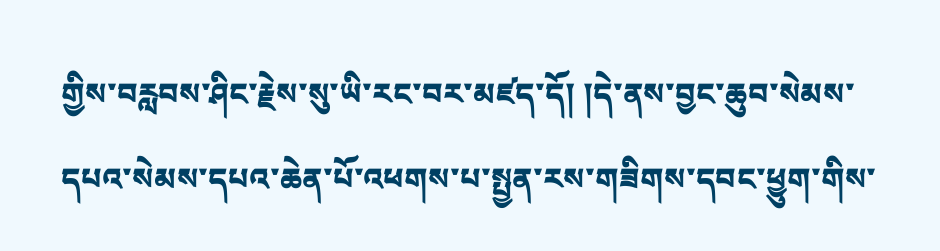གྱིས་བརླབས་ཤིང་རྗེས་སུ་ཡི་རང་བར་མཛད་དོ། །དེ་ནས་བྱང་ཆུབ་སེམས་དཔའ་སེམས་དཔའ་ཆེན་པོ་འཕགས་པ་སྤྱན་རས་གཟིགས་དབང་ཕྱུག་གིས་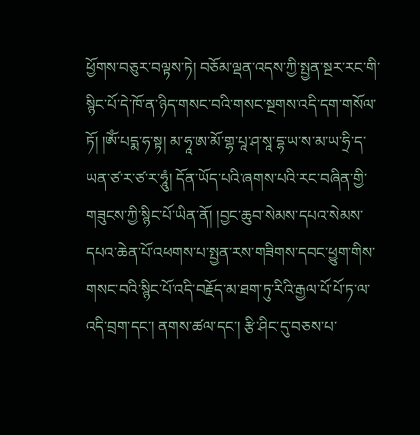ཕྱོགས་བཅུར་བལྟས་ཏེ། བཅོམ་ལྡན་འདས་ཀྱི་སྤྱན་སྔར་རང་གི་སྙིང་པོ་དེ་ཁོ་ན་ཉིད་གསང་བའི་གསང་སྔགས་འདི་དག་གསོལ་ཏོ། །ཨོཾ་པདྨ་ཧ་སྟ། མ་ཧཱ་ཨ་མོ་གྷ་པཱ་ཤ་སཱ་དྷ་ཡ་ས་མ་ཡ་ཧྲི་ད་ཡན་ཙ་ར་ཙ་ར་ཧཱུཾ། དོན་ཡོད་པའི་ཞགས་པའི་རང་བཞིན་གྱི་གཟུངས་ཀྱི་སྙིང་པོ་ཡིན་ནོ། །བྱང་ཆུབ་སེམས་དཔའ་སེམས་དཔའ་ཆེན་པོ་འཕགས་པ་སྤྱན་རས་གཟིགས་དབང་ཕྱུག་གིས་གསང་བའི་སྙིང་པོ་འདི་བརྗོད་མ་ཐག་ཏུ་རིའི་རྒྱལ་པོ་པོ་ཏ་ལ་འདི་བྲག་དང་། ནགས་ཚལ་དང་། རྩི་ཤིང་དུ་བཅས་པ་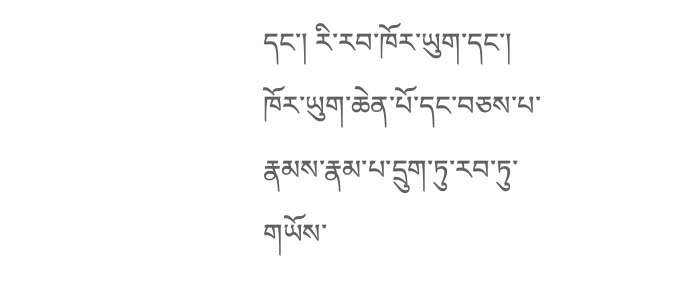དང་། རི་རབ་ཁོར་ཡུག་དང་། ཁོར་ཡུག་ཆེན་པོ་དང་བཅས་པ་རྣམས་རྣམ་པ་དྲུག་ཏུ་རབ་ཏུ་གཡོས་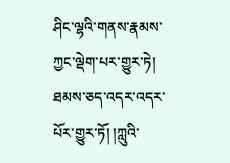ཤིང་ལྷའི་གནས་རྣམས་ཀྱང་ལྡེག་པར་གྱུར་ཏེ། ཐམས་ཅད་འདར་འདར་པོར་གྱུར་ཏོ། །ཀླུའི་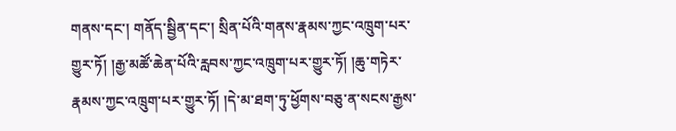གནས་དང་། གནོད་སྦྱིན་དང་། སྲིན་པོའི་གནས་རྣམས་ཀྱང་འཁྲུག་པར་གྱུར་ཏོ། །རྒྱ་མཚོ་ཆེན་པོའི་རླབས་ཀྱང་འཁྲུག་པར་གྱུར་ཏོ། །ཆུ་གཏེར་རྣམས་ཀྱང་འཁྲུག་པར་གྱུར་ཏོ། །དེ་མ་ཐག་ཏུ་ཕྱོགས་བཅུ་ན་སངས་རྒྱས་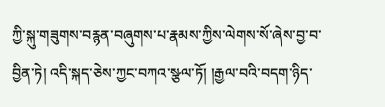ཀྱི་སྐུ་གཟུགས་བརྙན་བཞུགས་པ་རྣམས་ཀྱིས་ལེགས་སོ་ཞེས་བྱ་བ་བྱིན་ཏེ། འདི་སྐད་ཅེས་ཀྱང་བཀའ་སྩལ་ཏོ། །རྒྱལ་བའི་བདག་ཉིད་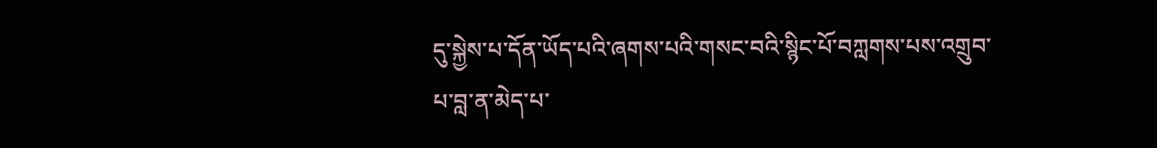དུ་སྐྱེས་པ་དོན་ཡོད་པའི་ཞགས་པའི་གསང་བའི་སྙིང་པོ་བཀླགས་པས་འགྲུབ་པ་བླ་ན་མེད་པ་